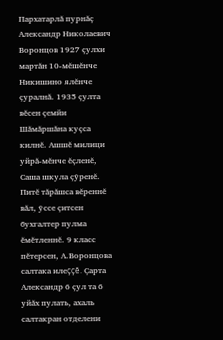Пархатарлă пурнăç
Александр Николаевич Воронцов 1927 çулхи мартăн 10-мĕшĕнче Никишино ялĕнче çуралнă. 1935 çулта вĕсен çемйи Шăмăршăна куçса килнĕ. Ашшĕ милици уйрă-мĕнче ĕçленĕ, Саша шкула çỹренĕ. Питĕ тăрăшса вĕреннĕ вăл, ỹссе çитсен бухгалтер пулма ĕмĕтленнĕ. 9 класс пĕтерсен, А.Воронцова салтака илеççĕ. Çарта Александр 6 çул та 6 уйăх пулать, ахаль салтакран отделени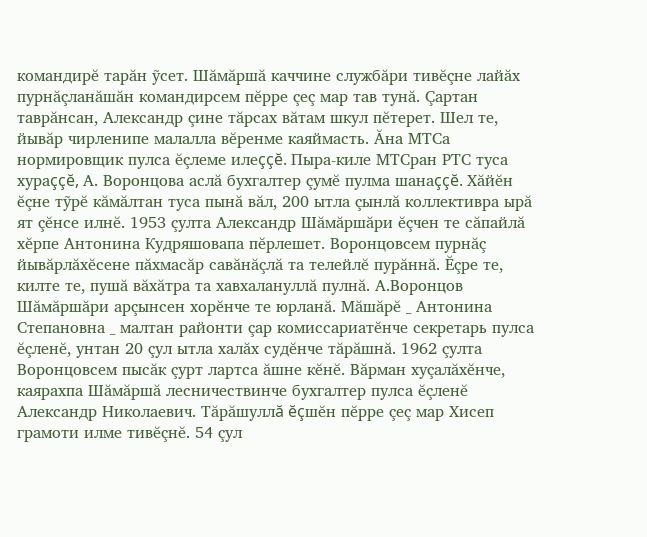командирĕ тарăн ỹсет. Шăмăршă каччине службăри тивĕçне лайăх пурнăçланăшăн командирсем пĕрре çеç мар тав тунă. Çартан таврăнсан, Александр çине тăрсах вăтам шкул пĕтерет. Шел те, йывăр чирленипе малалла вĕренме каяймасть. Ăна МТСа нормировщик пулса ĕçлеме илеççĕ. Пыра-киле МТСран РТС туса хураççĕ, А. Воронцова аслă бухгалтер çумĕ пулма шанаççĕ. Хăйĕн ĕçне тỹрĕ кăмăлтан туса пынă вăл, 200 ытла çынлă коллективра ырă ят çĕнсе илнĕ. 1953 çулта Александр Шăмăршăри ĕçчен те сăпайлă хĕрпе Антонина Кудряшовапа пĕрлешет. Воронцовсем пурнăç йывăрлăхĕсене пăхмасăр савăнăçлă та телейлĕ пурăннă. Ĕçре те, килте те, пушă вăхăтра та хавхалануллă пулнă. А.Воронцов Шăмăршăри арçынсен хорĕнче те юрланă. Мăшăрĕ _ Антонина Степановна _ малтан районти çар комиссариатĕнче секретарь пулса ĕçленĕ, унтан 20 çул ытла халăх судĕнче тăрăшнă. 1962 çулта Воронцовсем пысăк çурт лартса ăшне кĕнĕ. Вăрман хуçалăхĕнче, каярахпа Шăмăршă лесничествинче бухгалтер пулса ĕçленĕ Александр Николаевич. Тăрăшуллă ĕçшĕн пĕрре çеç мар Хисеп грамоти илме тивĕçнĕ. 54 çул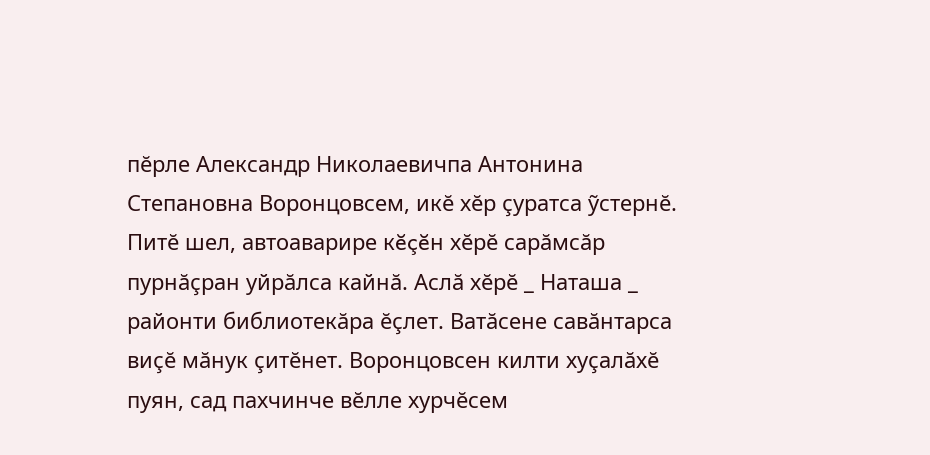пĕрле Александр Николаевичпа Антонина Степановна Воронцовсем, икĕ хĕр çуратса ỹстернĕ. Питĕ шел, автоаварире кĕçĕн хĕрĕ сарăмсăр пурнăçран уйрăлса кайнă. Аслă хĕрĕ _ Наташа _ районти библиотекăра ĕçлет. Ватăсене савăнтарса виçĕ мăнук çитĕнет. Воронцовсен килти хуçалăхĕ пуян, сад пахчинче вĕлле хурчĕсем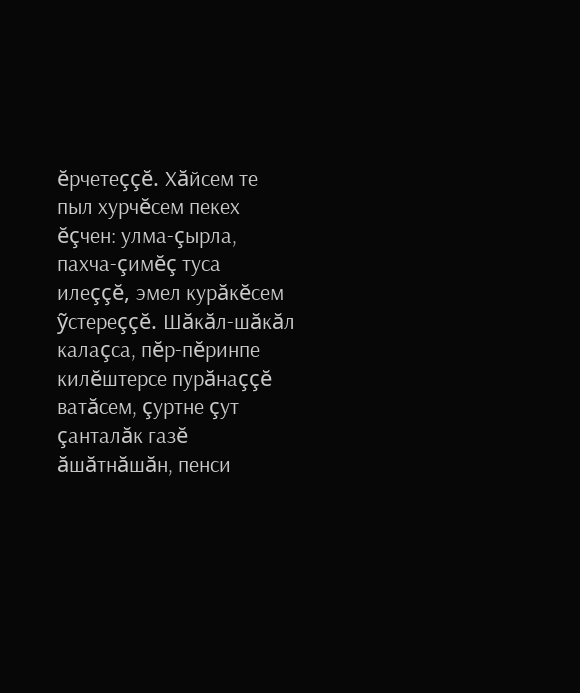ĕрчетеççĕ. Хăйсем те пыл хурчĕсем пекех ĕçчен: улма-çырла, пахча-çимĕç туса илеççĕ, эмел курăкĕсем ỹстереççĕ. Шăкăл-шăкăл калаçса, пĕр-пĕринпе килĕштерсе пурăнаççĕ ватăсем, çуртне çут çанталăк газĕ ăшăтнăшăн, пенси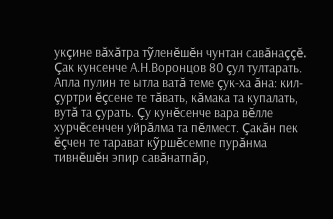укçине вăхăтра тỹленĕшĕн чунтан савăнаççĕ. Çак кунсенче А.Н.Воронцов 80 çул тултарать. Апла пулин те ытла ватă теме çук-ха ăна: кил-çуртри ĕçсене те тăвать, кăмака та купалать, вутă та çурать. Çу кунĕсенче вара вĕлле хурчĕсенчен уйрăлма та пĕлмест. Çакăн пек ĕçчен те тарават кỹршĕсемпе пурăнма тивнĕшĕн эпир савăнатпăр,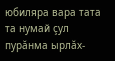юбиляра вара тата та нумай çул пурăнма ырлăх-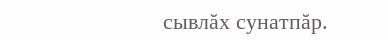сывлăх сунатпăр.